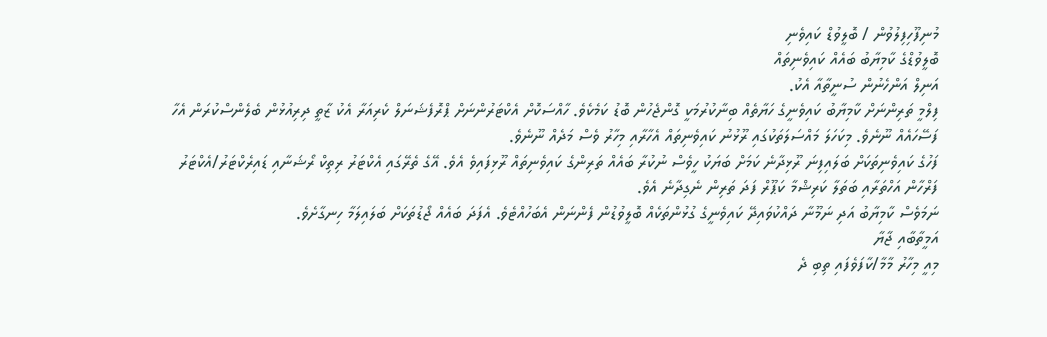މުނިފޫހިފިލުވުން / ބޮލީވުޑް ކައިވެނި
ބޮލީވުޑްގެ ކާމިޔާބު ބައެއް ކައިވެނިތައް
އަނިލް އަންހެނުން ސުނީތާއާ އެކު.
ފިލްމީ ތަރިންނަށް ކާމިޔާބު ކައިވެނީގެ ހަޔާތެއް ބިނާކުރުމަކީ ގޮންޖެހުން ބޮޑު ކަމެކެވެ. ހާއްސަކޮށް އެކްޓަރުންނަށް ޕްރޮފެޝަނަލް ކެރިއަރާ އެކު ޒާތީ ދިރިއުޅުން ބެލެންސްކުރަން އެހާ ފަސޭހައެއް ނޫނެވެ. މިކަހަލަ މައްސަލަތަކުގައި ރޫޅުނު ކައިވެނިތައް އެހާރާއި މިހާރު ވެސް މަދެއް ނޫނެވެ.
ފަހުގެ ކައިވެނިތަކަށް ބަލައިފިނަ ރޫޅިދާނެ ކަމަށް ބަޔަކު ހީވެސް ނުކުރާ ބައެއް ތަރިންގެ ކައިވެނިތައް ރޫޅިފައިވެ އެވެ. އޭގެ ތެރޭގައި އެކްޓަރު ރިތިކް ރޯޝަނާއި ޑައިރެކްޓަރު/އެކްޓަރު ފަރްހާން އަހްތަރާއި ބަތަލާ ކަރިޝްމާ ކަޕޫރް ފަދަ ތަރިން ނެގިދާނެ އެވެ.
ނަމަވެސް ކާމިޔާބު އަދި ނަމޫނާ ދައްކުވައިދޭ ކައިވެނީގެ ގުޅުންތަކެއް ބޮލީވުޑުން ފެންނަން އެބަހުއްޓެވެ. އެފަދަ ބައެއް ޖޯޑުތަކަށް ބަލައިލަމާ ހިނގާށެވެ.
އަމީތާބާއި ޖާޔާ
މިއީ މިހާރު މާމާ/ކާފަވެފައި ތިބި ދެ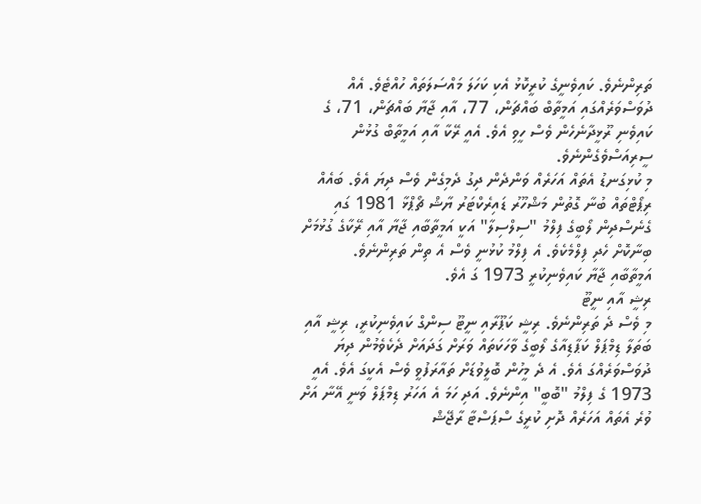ތަރިންނެވެ. ކައިވެނީގެ ކުރީކޮޅު އެކި ކަހަލަ މައްސަލަތައް ހުއްޓެވެ. އެއް ދުވަސްވަރެއްގައި އަމީތާބް ބައްޗަން، 77، އާއި ޖާޔާ ބައްޗަން، 71، ގެ ކައިވެނި ރޫޅީދާނެހެން ވެސް ހީވި އެވެ. އެއީ ރޭކާ އާއި އަމީތާބް ގުޅުން ސީރިއަސްވެގެންނެވެ.
މި ކުޅިގަނޑު އެތައް އަހަރެއް ވަންދެން ދިގު ދެމިގެން ވެސް ދިޔަ އެވެ. ބައެއް ރިޕޯޓްތައް ބުނާ ގޮތުން މަޝްހޫރު ޑައިރެކްޓަރު ޔާޝް ޗޯޕްޅާ 1981 ގައި ގެނެސްދިން ލޯބީގެ ފިލްމު "ސިލްސިލާ" އަކީ އަމީތާބާއި ޖާޔާ އާއި ރޭކާގެ ގުޅުމަށް ބިނާކޮށް ހެދި ފިލްމެކެވެ. އެ ފިލްމު ކުޅުނީ ވެސް އެ ތިން ތަރިންނެވެ.
އަމީތާބާއި ޖާޔާ ކައިވެނިކުރީ 1973 ގަ އެވެ.
ރިޝީ އާއި ނީޓޫ
މި ވެސް ދެ ތަރިންނެވެ. ރިޝީ ކަޕޫރާއި ނީޓޫ ސިންގް ކައިވެނިކުރީ، ރިޝީ އާއި ބަތަލާ ޑިމްޕަލް ކަޕާޑިއާގެ ލޯބީގެ ވާހަކަތައް ވަރަށް ގަދައަށް ދެކެވެމުން ދިޔަ ދުވަސްވަރެއްގަ އެވެ. އެ ދެ މީހުން ބޮލީވުޑަށް ތައާރަފުވީ ވެސް އެކީގަ އެވެ. އެއީ 1973 ގެ ފިލްމު "ބޮބީ" އިންނެވެ. އަދި ހަމަ އެ އަހަރު ޑިމްޕަލް ވަނީ އޭނާ އަށް ވުރެ އެތައް އަހަރެއް ދޮށި ކުރީގެ ސްޕަސްޓާ ރާޖޭޝް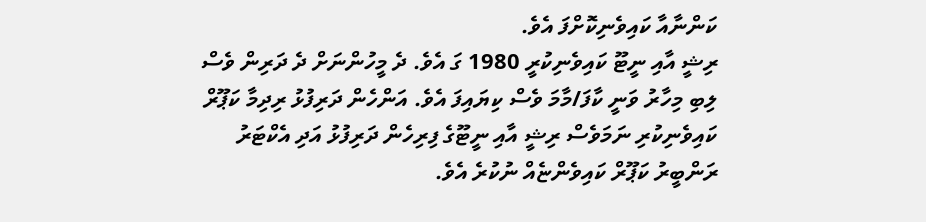ކަންނާއާ ކައިވެނިކޮށްފަ އެވެ.
ރިޝީ އާއި ނީޓޫ ކައިވެނިކުރީ 1980 ގަ އެވެ. ދެ މީހުންނަށް ދެ ދަރިން ވެސް ލިބި މިހާރު ވަނީ ކާފަ/މާމަ ވެސް ކިޔައިފަ އެވެ. އަންހެން ދަރިފުޅު ރިދިމާ ކަޕޫރް ކައިވެނިކުރި ނަމަވެސް ރިޝީ އާއި ނީޓޫގެ ފިރިހެން ދަރިފުޅު އަދި އެކްޓަރު ރަންބީރު ކަޕޫރް ކައިވެންޏެއް ނުކުރެ އެވެ.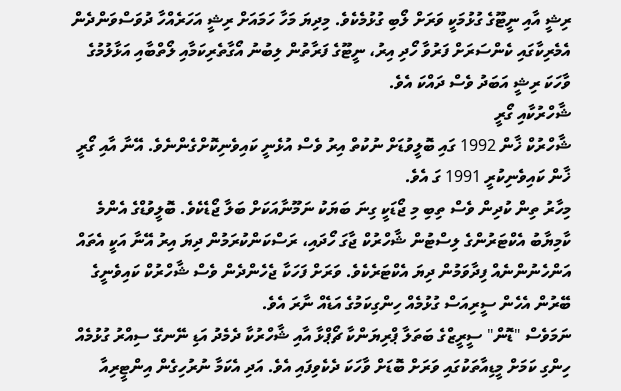ރިޝީ އާއި ނީޓޫގެ ގުޅުމަކީ ވަރަށް ލޯބި ގުޅުމެކެވެ. މިދިޔަ މަހާ ހަމައަށް ރިޝީ އަހަރެއްހާ ދުވަސްވަންދެން އެމެރިކާގައި ކެންސަރަށް ފަރުވާ ހޯދި އިރު، ނީޓޫގެ ފަރާތުން ލިބުނު އޯގާތެރިކަމާއި ލޯތްބާއި އަޅާލުމުގެ ވާހަކަ ރިޝީ އަބަދު ވެސް ދައްކަ އެވެ.
ޝާހްރުކާއި ގޯރީ
ޝާހްރުކް ޚާން 1992 ގައި ބޮލީވުޑަށް ނުކުތް އިރު ވެސް އުޅެނީ ކައިވެނިކޮށްގެންނެވެ. އޭނާ އާއި ގޯރީ ޚާން ކައިވެނިކުރީ 1991 ގަ އެވެ.
މިހާރު ތިން ކުދިން ވެސް ތިބި މި ޖޯޑަކީ ގިނަ ބަޔަކު ނަމޫނާއަކަށް ބަލާ ޖޯޑެކެވެ. ބޮލީވުޑްގެ އެންމެ ކާމިޔާބު އެކްޓަރުންގެ ލިސްޓުން ޝާހްރުކް ޖާގަ ހޯދައި، ރަސްކަންކުރަމުން ދިޔަ އިރު އޭނާ އަކީ އެތައް އަންހެނުންނެއް ފިދާވަމުން ދިޔަ އެކްޓަރެކެވެ. ވަރަށް ފަހަކާ ޖެހެންދެން ވެސް ޝާހްރުކް ކައިވެނީގެ ބޭރުން އެހެން ސީރިއަސް ގުޅުމެއް ހިންގިކަމުގެ އަޑެއް ނާރަ އެވެ.
ނަމަވެސް "ޑޮން" ސީރީޒްގެ ބަތަލާ ޕްރިޔަންކާ ޗޯޕްޅާ އާއި ޝާހްރުކާ ދެމެދު އަޑި ނޭނގޭ ސިއްރު ގުޅުމެއް ހިންގި ކަމަށް މީޑިއާތަކުގައި ވަރަށް ބޮޑަށް ވާހަކަ ދެކެވިފައި އެވެ. އަދި އެކަމާ ނުރުހިގެން އިންޓީރިއާ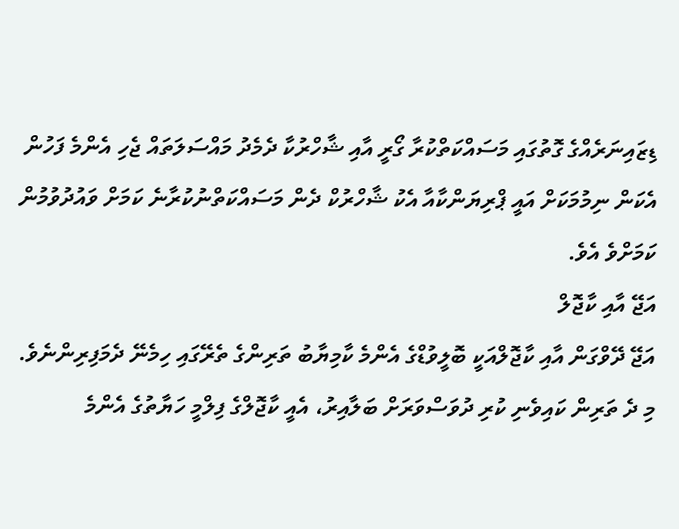ޑިޒައިނަރެއްގެ ގޮތުގައި މަސައްކަތްކުރާ ގޯރީ އާއި ޝާހްރުކާ ދެމެދު މައްސަލަތައް ޖެހި އެންމެ ފަހުން އެކަން ނިމުމަކަށް އައީ ޕްރިޔަންކާއާ އެކު ޝާހްރުކް ދެން މަސައްކަތްނުކުރާނެ ކަމަށް ވައުދުވުމުން ކަމަށްވެ އެވެ.
އަޖޭ އާއި ކާޖޮލް
އަޖޭ ދޭވްގަން އާއި ކާޖޮލްއަކީ ބޮލީވުޑްގެ އެންމެ ކާމިޔާބު ތަރިންގެ ތެރޭގައި ހިމެނޭ ދެމަފިރިންނެވެ. މި ދެ ތަރިން ކައިވެނި ކުރި ދުވަސްވަރަށް ބަލާއިރު، އެއީ ކާޖޮލްގެ ފިލްމީ ހަޔާތުގެ އެންމެ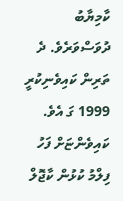ކާމިޔާބު ދުވަސްވަރެވެ. ދެ ތަރިން ކައިވެނިކުރީ 1999 ގަ އެވެ.
ކައިވެންޏަށް ފަހު ފިލްމު ކުޅުން ކާޖޮލް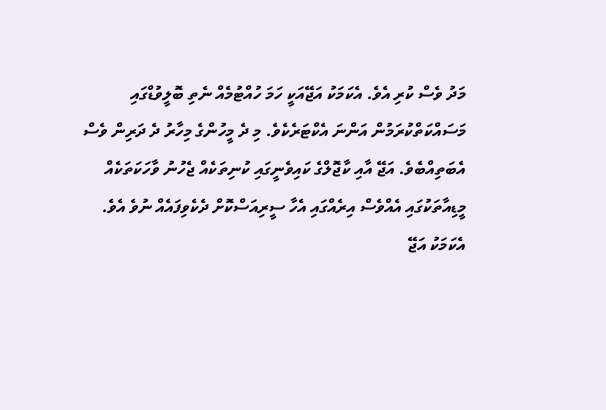މަދު ވެސް ކުރި އެވެ. އެކަމަކު އަޖޭއަކީ ހަމަ ހުއްޓުމެއް ނެތި ބޮލީވުޑްގައި މަސައްކަތްކުރަމުން އަންނަ އެކްޓަރެކެވެ. މި ދެ މީހުންގެ މިހާރު ދެ ދަރިން ވެސް އެބަތިއްބެވެ. އަޖޭ އާއި ކާޖޮލްގެ ކައިވެނީގައި ކުނިތަކެއް ޖެހުނު ވާހަކަތަކެއް މީޑިއާތަކުގައި އެއްވެސް އިރެއްގައި އެހާ ސީރިއަސްކޮށް ދެކެވިފައެއް ނުވެ އެވެ.
އެކަމަކު އަޖޭ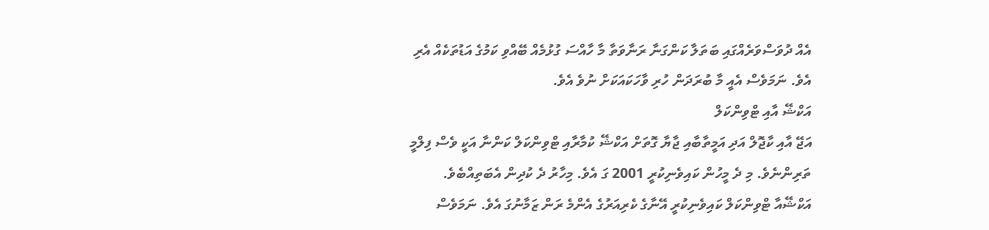އެއް ދުވަސްވަރެއްގައި ބަތަލާ ކަންގަނާ ރަނާވަތާ މާ ހާއްސަ ގުޅުމެއް ބޭއްވި ކަމުގެ އަޑުތަކެއް އެރި އެވެ. ނަމަވެސް އެއީ މާ ބުރަދަން ހުރި ވާހަކައަކަށް ނުވެ އެވެ.
އަކްޝޭ އާއި ޓްވިންކަލް
އަޖޭ އާއި ކާޖޮލް އަދި އަމީތާބާއި ޖާޔާ ގޮތަށް އަކްޝޭ ކުމާރާއި ޓްވިންކަލް ކަންނާ އަކީ ވެސް ފިލްމީ ތަރިންނެވެ. މި ދެ މީހުން ކައިވެނިކުރީ 2001 ގަ އެވެ. މިހާރު ދެ ކުދިން އެބަތިއްބެވެ.
އަކްޝޭއާ ޓްވިންކަލް ކައިވެނިކުރީ އޭނާގެ ކެރިއަރުގެ އެންމެ ރަން ޒަމާނުގަ އެވެ. ނަމަވެސް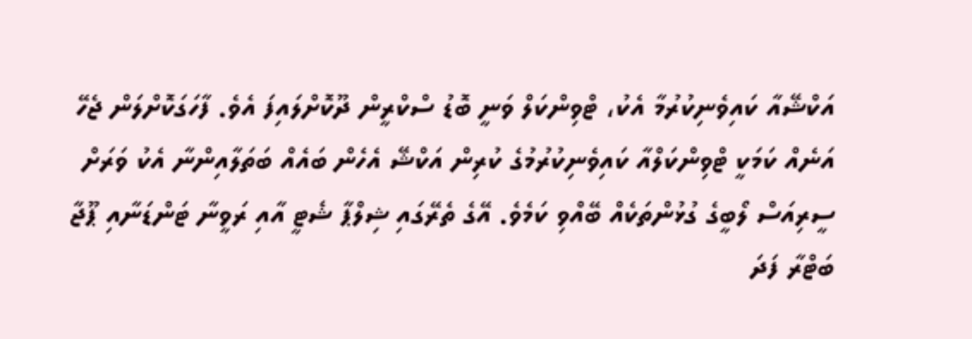އަކްޝޭއާ ކައިވެނިކުރުމާ އެކު، ޓްވިންކަލް ވަނީ ބޮޑު ސްކްރީން ދޫކޮށްލައިފަ އެވެ. ފާހަގަކޮށްލަން ޖެހޭ އަނެއް ކަމަކީ ޓްވިންކަލްއާ ކައިވެނިކުރުމުގެ ކުރިން އަކްޝޭ އެހެން ބައެއް ބަތަލާއިންނާ އެކު ވަރަށް ސީރިއަސް ލޯބީގެ ގުޅުންތަކެއް ބޭއްވި ކަމެވެ. އޭގެ ތެރޭގައި ޝިލްޕާ ޝެޓީ އާއި ރަވީނާ ޓަންޑަނާއި ޕޫޖާ ބަޓްރާ ފަދަ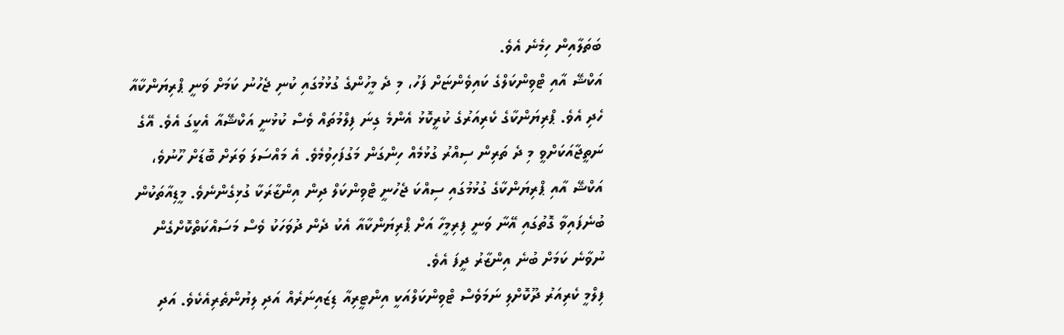ބަތަލާއިން ހިމެނެ އެވެ.
އަކްޝޭ އާއި ޓްވިންކަލްގެ ކައިވެންޏަށް ފަހު، މި ދެ މީހުންގެ ގުޅުމުގައި ކުނި ޖެހުނު ކަމަށް ވަނީ ޕްރިޔަންކާއާ ހެދި އެވެ. ޕްރިޔަންކާގެ ކެރިއަރުގެ ކުރީކޮޅު އެންމެ ގިނަ ފިލްމުތައް ވެސް ކުޅުނީ އަކްޝޭއާ އެކީގަ އެވެ. އޭގެ ނަތީޖާއަކަށްވީ މި ދެ ތަރިން ސިއްރު ގުޅުމެއް ހިންގަން މަގުފަހިވުމެވެ. އެ މައްސަލަ ވަރަށް ބޮޑަށް ހޫނުވެ، އަކްޝޭ އާއި ޕްރިޔަންކާގެ ގުޅުމުގައި ސިއްކަ ޖެހުނީ ޓްވިންކަލް ދިން އިންޒާރަކާ ގުޅިގެންނެވެ. މީޑިއާތަކުން ބުނެފައިވާ ގޮތުގައި އޭނާ ވަނީ ފިރިމީހާ އަށް ޕްރިޔަންކާއާ އެކު ދެން ދުވަހަކު ވެސް މަސައްކަތްކޮށްގެން ނުވާނެ ކަމަށް ބުނެ އިންޒާރު ދީފަ އެވެ.
ފިލްމީ ކެރިއަރު ދޫކޮށްލި ނަމަވެސް ޓްވިންކަލްއަކީ އިންޓީރިއާ ޑިޒައިނަރެއް އަދި ލިޔުންތެރިއެކެވެ. އަދި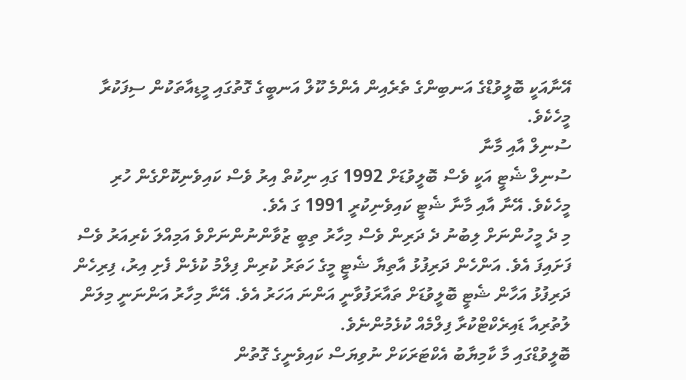އޭނާއަކީ ބޮލީވުޑްގެ އަނބިންގެ ތެރެއިން އެންމެ ކޫލް އަނބީގެ ގޮތުގައި މީޑިއާތަކުން ސިފަކުރާ މީހެކެވެ.
ސުނިލް އާއި މާނާ
ސުނިލް ޝެޓީ އަކީ ވެސް ބޮލީވުޑަށް 1992 ގައި ނިކުތް އިރު ވެސް ކައިވެނިކޮށްގެން ހުރި މީހެކެވެ. އޭނާ އާއި މާނާ ޝެޓީ ކައިވެނިކުރީ 1991 ގަ އެވެ.
މި ދެ މީހުންނަށް ލިބުނު ދެ ދަރިން ވެސް މިހާރު ތިބީ ޒުވާންނުންނަށްވެ އަމިއްލަ ކެރިއަރު ވެސް ފަށައިފަ އެވެ. އަންހެން ދަރިފުޅު އާތިޔާ ޝެޓީ މީގެ ހަތަރު ކުރިން ފިލްމު ކުޅެން ފެށި އިރު، ފިރިހެން ދަރިފުޅު އަހާން ޝެޓީ ބޮލީވުޑަށް ތައާރަފުވާނީ އަންނަ އަހަރު އެވެ. އޭނާ މިހާރު އަންނަނީ މިލަން ލުތުރިއާ ޑައިރެކްޓްކުރާ ފިލްމެއް ކުޅެމުންނެވެ.
ބޮލީވުޑްގައި މާ ކާމިޔާބު އެކްޓަރަކަށް ނުވިޔަސް ކައިވެނީގެ ގޮތުން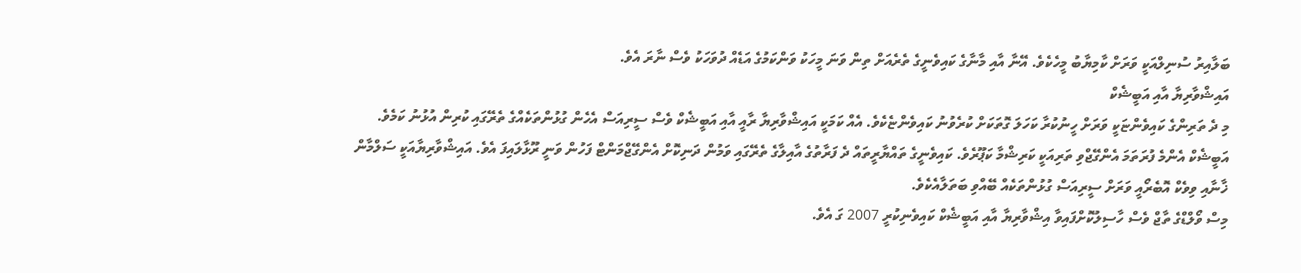ބަލާއިރު ސުނިލްއަކީ ވަރަށް ކާމިޔާބު މީހެކެވެ. އޭނާ އާއި މާނާގެ ކައިވެނީގެ ތެރެއަށް ތިން ވަނަ މީހަކު ވަންކަމުގެ އަޑެއް ދުވަހަކު ވެސް ނާރަ އެވެ.
އައިޝްވާރިޔާ އާއި އަބީޝެކް
މި ދެ ތަރިންގެ ކައިވެންޏަކީ ވަރަށް ހީނުކުރާ ކަހަލަ ގޮތަކަށް ކުރެވުނު ކައިވެންޏެކެވެ. އެއް ކަމަކީ އައިޝްވާރިޔާ ރާއީ އާއި އަބީޝެކް ވެސް ސީރިއަސް އެހެން ގުޅުންތަކެއްގެ ތެރޭގައި ކުރިން އުޅުނު ކަމެވެ.
އަބީޝެކް އެންމެ ފުރަތަމަ އެންގޭޖްވި ތަރިއަކީ ކަރިޝްމާ ކަޕޫރެވެ. ކައިވެނީގެ ތައްޔާރީތައް ދެ ފަރާތުގެ އާއިލާގެ ތެރޭގައި ވަމުން ދަނިކޮށް އެންގޭޖްމަންޓް ފަހުން ވަނީ ރޫޅާލައިފަ އެވެ. އައިޝްވާރިޔާއަކީ ސަލްމާން ޚާނާއި ވިވެކް އޮބެރޯއީ ވަރަށް ސީރިއަސް ގުޅުންތަކެއް ބޭއްވި ބަތަލާއެކެވެ.
މިސް ވޯލްޑްގެ ތާޖް ވެސް ހާސިލުކޮށްފައިވާ އިޝްވާރިޔާ އާއި އަބީޝެކް ކައިވެނިކުރީ 2007 ގަ އެވެ.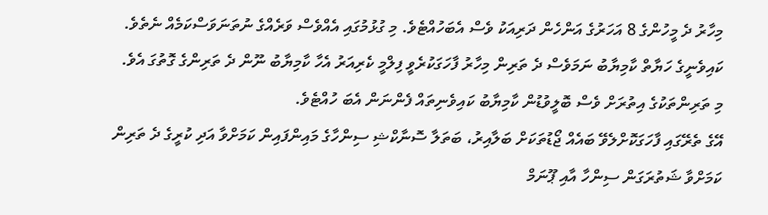މިހާރު ދެ މީހުންގެ 8 އަހަރުގެ އަންހެން ދަރިއަކު ވެސް އެބަހުއްޓެވެ. މި ގުޅުމުގައި އެއްވެސް ވަރެއްގެ ނުތަނަވަސްކަމެއް ނެތެވެ.
ކައިވެނީގެ ހަޔާތް ކާމިޔާބު ނަމަވެސް ދެ ތަރިން މިހާރު ފާހަގަކުރެވީ ފިލްމީ ކެރިއަރު އެހާ ކާމިޔާބު ނޫން ދެ ތަރިންގެ ގޮތުގަ އެވެ.
މި ތަރިންތަކުގެ އިތުރަށް ވެސް ބޮލީވުޑުން ކާމިޔާބު ކައިވެނިތައް ފެންނަން އެބަ ހުއްޓެވެ.
އޭގެ ތެރޭގައި ފާހަގަކޮށްލެވޭ ބައެއް ޖޯޑުތަކަށް ބަލާއިރު، ބަތަލާ ސޮނާކްޝި ސިންހާގެ މައިންފައިން ކަމަށްވާ އަދި ކުރީގެ ދެ ތަރިން ކަމަށްވާ ޝަތުރަގަން ސިންހާ އާއި ޕޫނަމް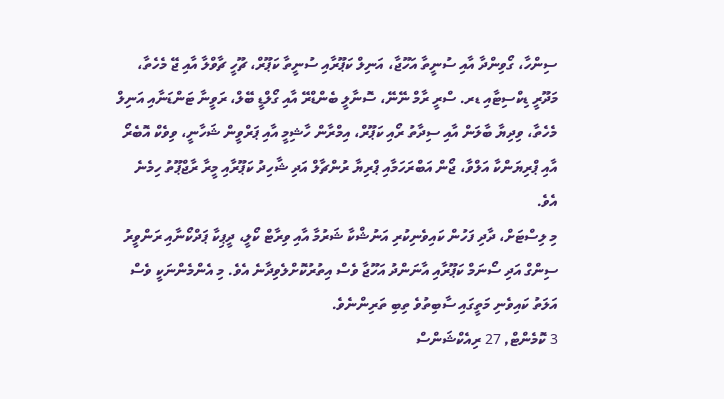ސިންހާ، ގޯވިންދާ އާއި ސުނީތާ އަހޫޖާ، އަނިލް ކަޕޫރާއި ސުނީތާ ކަޕޫރް، ޗޫހީ ޗާވްލާ އާއި ޖޭ މެހެތާ، މަދޫރީ ޑިކްސިޓާއި ޑރ. ސްރީ ރާމް ނޭނޭ، ސޮނާލީ ބެންޑްރޭ އާއި ގޯލްޑީ ބޭލް، ރަވީނާ ޓަންޑަނާއި އަނިލް މެހެތާ، ވިދިޔާ ބާލަން އާއި ސިދާތު ރޯއި ކަޕޫރް، އިމްރާން ހާޝިމީ އާއި ޕަރްވީން ޝަހާނީ، ވިވެކް އޮބެރޯ އާއި ޕްރިޔަންކާ އަލްވާ، ޖޯން އަބްރަހަމާއި ޕްރިޔާ ރުންޗާލް އަދި ޝާހިދު ކަޕޫރާއި މީރާ ރާޖްޕޫތު ހިމެނެ އެވެ.
މި ލިސްޓަށް، ދާދި ފަހުން ކައިވެނިކުރި އަނުޝްކާ ޝަރުމާ އާއި ވިރާޓް ކޯލީ، ދީޕިކާ ޕަދްކޯނާއި ރަންވީރު ސިންގް އަދި ސޯނަމް ކަޕޫރާއި އާނަންދު އަހޫޖާ ވެސް އިތުރުކޮށްލެވިދާނެ އެވެ. މި އެންމެންނަކީ ވެސް އަލަތު ކައިވެނި މަތީގައި ސާބިތުވެ ތިބި ތަރިންނެވެ.
3 ކޮމެންޓް, 27 ރިއެކްޝަންސް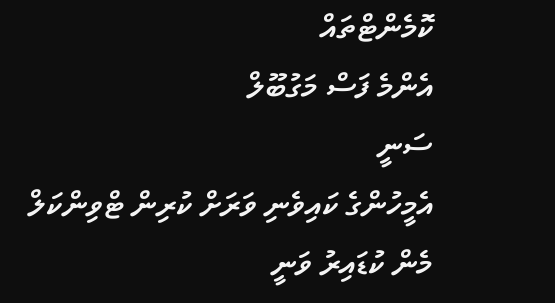ކޮމެންޓްތައް
އެންމެ ފަސް މަގުބޫލް
ސަނީ
އެމީހުންގެ ކައިވެނި ވަރަށް ކުރިން ޓްވިންކަލް މެން ކުޑައިރު ވަނީ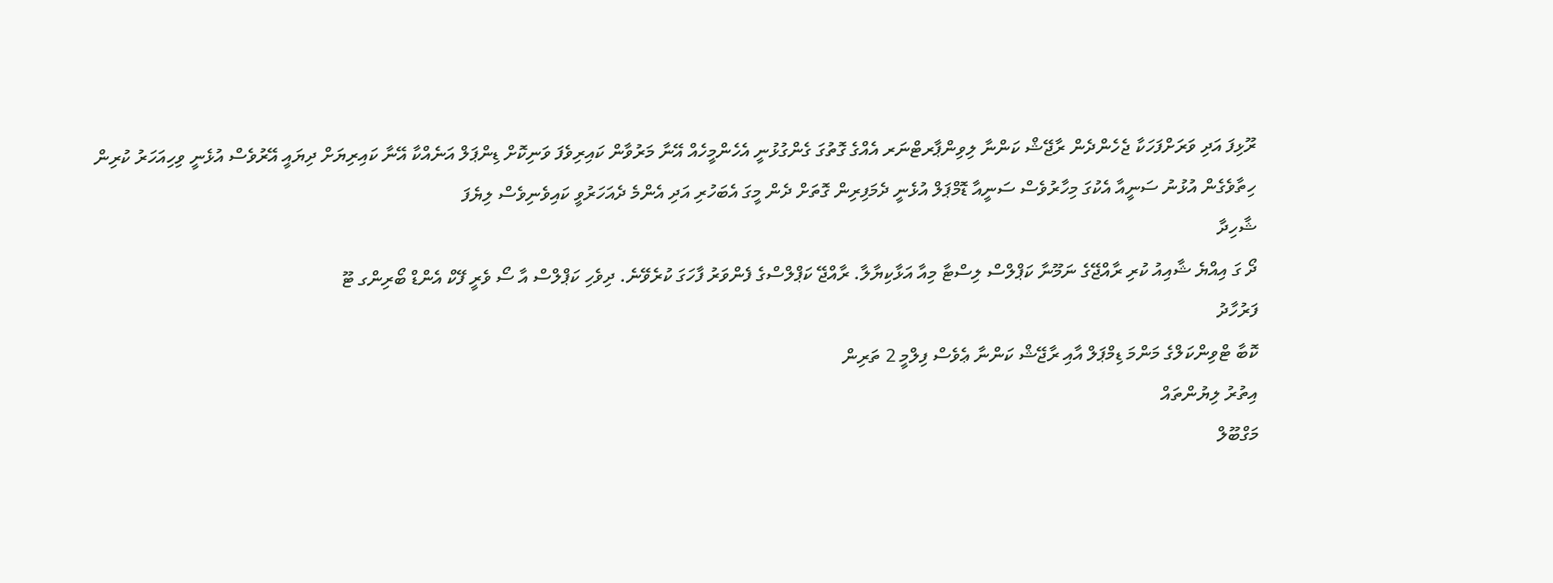ރޫޅިފަ އަދި ވަރަށްފަހަކާ ޖެހެންދެން ރާޖޭޝް ކަންނާ ލިވިންޕާރޓްނަރ އެއްގެ ގޮތުގަ ގެންގުޅުނީ އެހެންމީހެއް އޭނާ މަރުވާން ކައިރިވެފަ ވަނިކޮށް ޑިންޕަލް އަނެއްކާ އޭނާ ކައިރިޔަށް ދިޔައީ އޭރުވެސް އުޅެނީ ވިހިއަހަރު ކުރިން ހިތާވެގެން އުޅުނު ސަނީއާ އެކުގަ މިހާރުވެސް ސަނީއާ ޑޮމްޕަލް އުޅެނީ ދެމަފިރިން ގޮތަށް ދެން މީގަ އެބަހުރި އަދި އެންމެ ދެއަހަރުވީ ކައިވެނިވެސް ލިޔެފަ
ޝާހިދާ
ދޯ ގަ އިއްޔެ ޝާއިއު ކުރި ރާއްޖޭގެ ނަމޫނާ ކަޕްލްސް ލިސްޓާ މިއާ އަޅާކިޔާލާ. ރާއްޖޭ ކަޕްލްސްގެ ފެންވަރު ފާހަގަ ކުރެވޭނެ. ދިވެހި ކަޕްލްސް އާ ސޯ ވެރީ ފޭކް އެންޑް ބޯރިންގ ޓޫ
ފަރުހާދު
ކޮބާ ޓްވިންކަލްގެ މަންމަ ޑިމްޕަލް އާއި ރާޖޭޝް ކަންނާ ޢެވެސް ފިލްމީ 2 ތަރިން
އިތުރު ލިޔުންތައް
މަގްބޫލް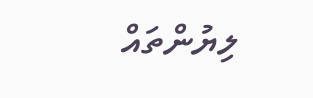ލިޔުންތައް